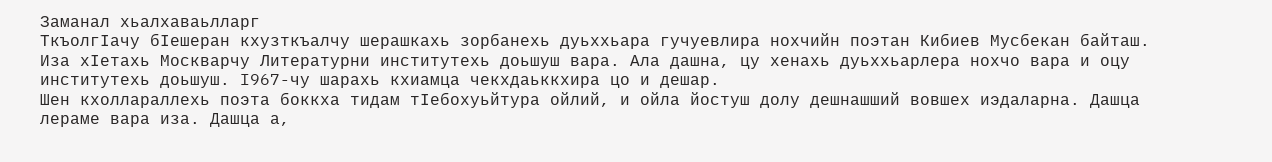Заманал хьалхаваьлларг
ТкъолгIачу бIешеран кхузткъалчу шерашкахь зорбанехь дуьххьара гучуевлира нохчийн поэтан Кибиев Мусбекан байташ. Иза хIетахь Москварчу Литературни институтехь доьшуш вара. Ала дашна, цу хенахь дуьххьарлера нохчо вара и оцу институтехь доьшуш. I967-чу шарахь кхиамца чекхдаьккхира цо и дешар.
Шен кхоллараллехь поэта боккха тидам тIебохуьйтура ойлий, и ойла йостуш долу дешнашший вовшех иэдаларна. Дашца лераме вара иза. Дашца а,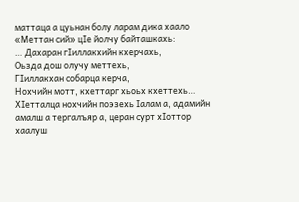маттаца а цуьнан болу ларам дика хаало «Меттан сий» цIе йолчу байташкахь:
… Дахаран гIиллакхийн кхерчахь,
Оьзда дош олучу меттехь,
ГIиллакхан собарца керча,
Нохчийн мотт, кхеттарг хьоьх кхеттехь…
ХIетталца нохчийн поэзехь Iалам а, адамийн амалш а тергалъяр а, церан сурт хIоттор хаалуш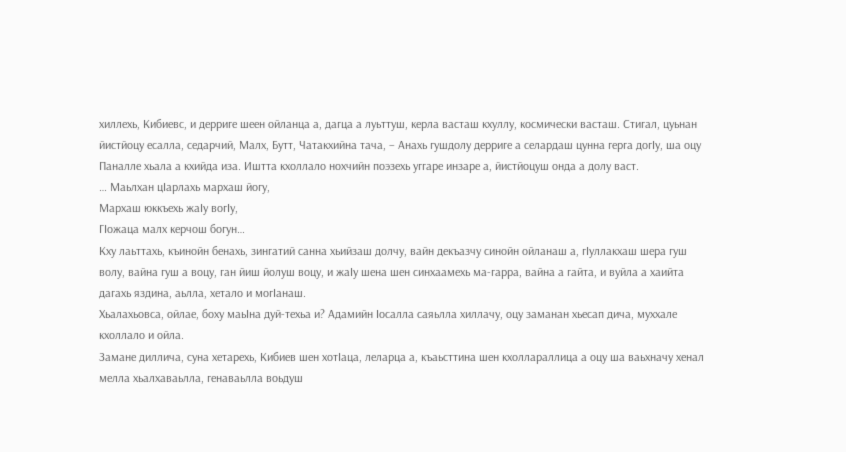хиллехь, Кибиевс, и дерриге шеен ойланца а, дагца а луьттуш, керла васташ кхуллу, космически васташ. Стигал, цуьнан йистйоцу есалла, седарчий, Малх, Бутт, Чатакхийна тача, – Анахь гушдолу дерриге а селардаш цунна герга догIу, ша оцу Паналле хьала а кхийда иза. Иштта кхоллало нохчийн поэзехь уггаре инзаре а, йистйоцуш онда а долу васт.
… Маьлхан цIарлахь мархаш йогу,
Мархаш юккъехь жаIу вогIу,
ГIожаца малх керчош богун…
Кху лаьттахь, къинойн бенахь, зингатий санна хьийзаш долчу, вайн декъазчу синойн ойланаш а, гIуллакхаш шера гуш волу, вайна гуш а воцу, ган йиш йолуш воцу, и жаIу шена шен синхаамехь ма-гарра, вайна а гайта, и вуйла а хаийта дагахь яздина, аьлла, хетало и могIанаш.
Хьалахьовса, ойлае, боху маьIна дуй-техьа и? Адамийн Iосалла саяьлла хиллачу, оцу заманан хьесап дича, муххале кхоллало и ойла.
Замане диллича, суна хетарехь, Кибиев шен хотIаца, леларца а, къаьсттина шен кхоллараллица а оцу ша ваьхначу хенал мелла хьалхаваьлла, генаваьлла воьдуш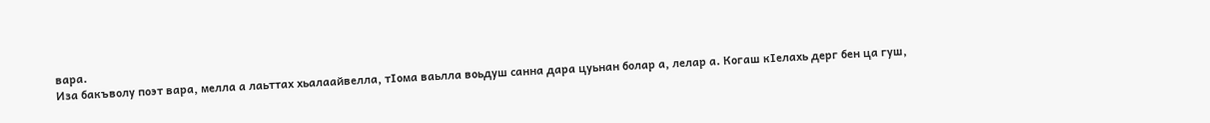вара.
Иза бакъволу поэт вара, мелла а лаьттах хьалаайвелла, тIома ваьлла воьдуш санна дара цуьнан болар а, лелар а. Когаш кIелахь дерг бен ца гуш,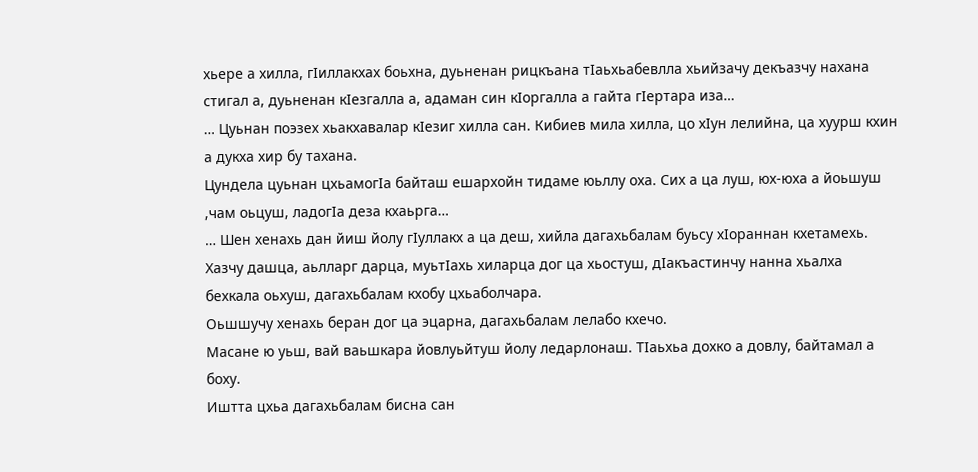хьере а хилла, гIиллакхах боьхна, дуьненан рицкъана тIаьхьабевлла хьийзачу декъазчу нахана стигал а, дуьненан кIезгалла а, адаман син кIоргалла а гайта гIертара иза…
… Цуьнан поэзех хьакхавалар кIезиг хилла сан. Кибиев мила хилла, цо хIун лелийна, ца хуурш кхин а дукха хир бу тахана.
Цундела цуьнан цхьамогIа байташ ешархойн тидаме юьллу оха. Сих а ца луш, юх-юха а йоьшуш ,чам оьцуш, ладогIа деза кхаьрга…
… Шен хенахь дан йиш йолу гIуллакх а ца деш, хийла дагахьбалам буьсу хIораннан кхетамехь. Хазчу дашца, аьлларг дарца, муьтIахь хиларца дог ца хьостуш, дIакъастинчу нанна хьалха бехкала оьхуш, дагахьбалам кхобу цхьаболчара.
Оьшшучу хенахь беран дог ца эцарна, дагахьбалам лелабо кхечо.
Масане ю уьш, вай ваьшкара йовлуьйтуш йолу ледарлонаш. ТIаьхьа дохко а довлу, байтамал а боху.
Иштта цхьа дагахьбалам бисна сан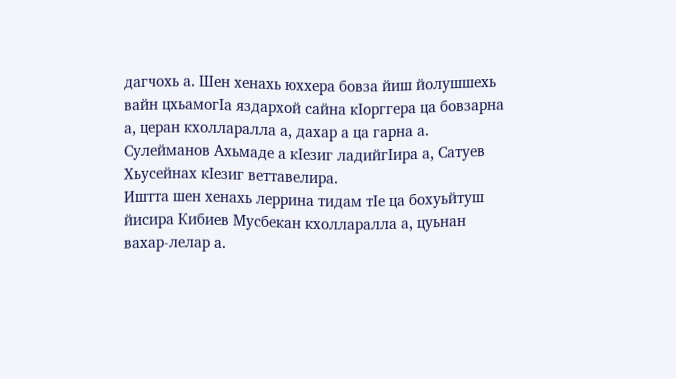дагчохь а. Шен хенахь юххера бовза йиш йолушшехь вайн цхьамогIа яздархой сайна кIорггера ца бовзарна а, церан кхолларалла а, дахар а ца гарна а.
Сулейманов Ахьмаде а кIезиг ладийгIира а, Сатуев Хьусейнах кIезиг веттавелира.
Иштта шен хенахь леррина тидам тIе ца бохуьйтуш йисира Кибиев Мусбекан кхолларалла а, цуьнан вахар-лелар а.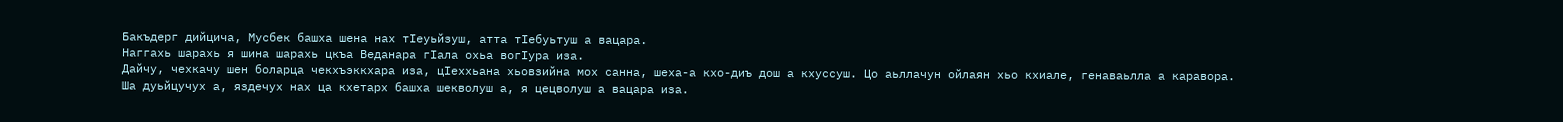Бакъдерг дийцича, Мусбек башха шена нах тIеуьйзуш, атта тIебуьтуш а вацара.
Наггахь шарахь я шина шарахь цкъа Веданара гIала охьа вогIура иза.
Дайчу, чехкачу шен боларца чекхъэккхара иза, цIеххьана хьовзийна мох санна, шеха-а кхо-диъ дош а кхуссуш. Цо аьллачун ойлаян хьо кхиале, генаваьлла а каравора.
Ша дуьйцучух а, яздечух нах ца кхетарх башха шекволуш а, я цецволуш а вацара иза.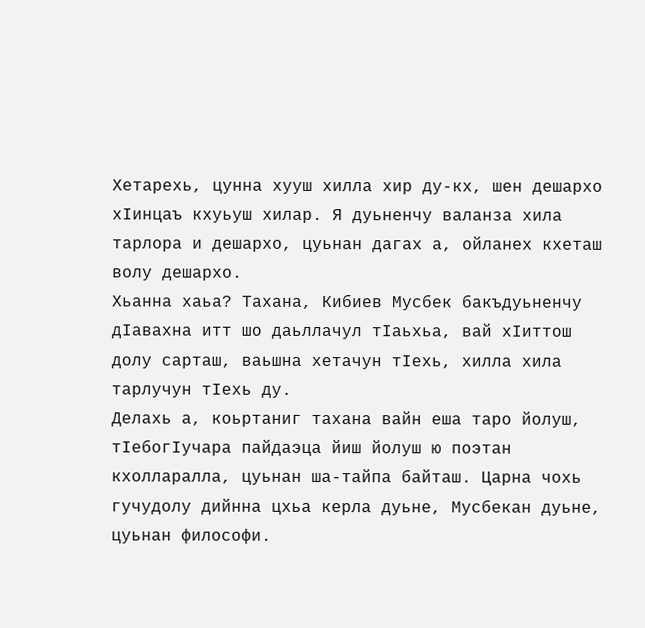Хетарехь, цунна хууш хилла хир ду-кх, шен дешархо хIинцаъ кхуьуш хилар. Я дуьненчу валанза хила тарлора и дешархо, цуьнан дагах а, ойланех кхеташ волу дешархо.
Хьанна хаьа? Тахана, Кибиев Мусбек бакъдуьненчу дIавахна итт шо даьллачул тIаьхьа, вай хIиттош долу сарташ, ваьшна хетачун тIехь, хилла хила тарлучун тIехь ду.
Делахь а, коьртаниг тахана вайн еша таро йолуш, тIебогIучара пайдаэца йиш йолуш ю поэтан кхолларалла, цуьнан ша-тайпа байташ. Царна чохь гучудолу дийнна цхьа керла дуьне, Мусбекан дуьне, цуьнан философи.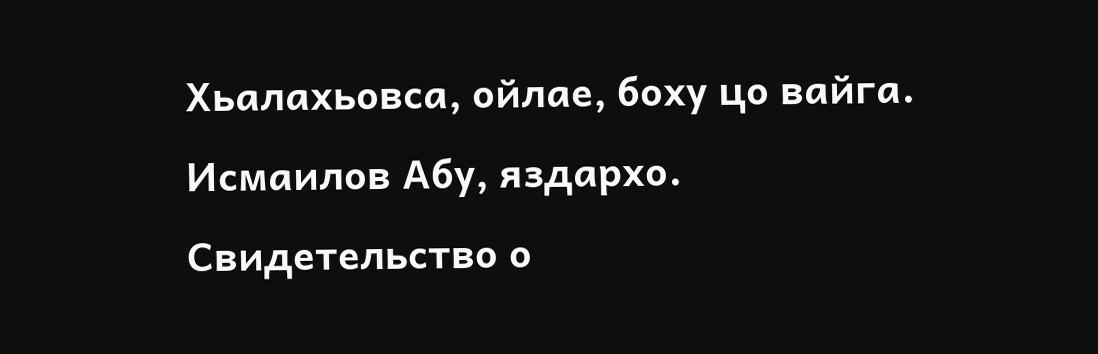Хьалахьовса, ойлае, боху цо вайга.
Исмаилов Абу, яздархо.
Свидетельство о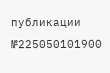публикации №225050101900